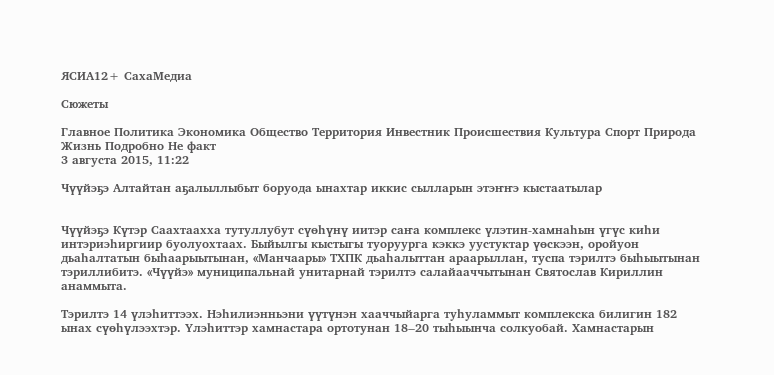ЯСИА12+ СахаМедиа

Сюжеты

Главное Политика Экономика Общество Территория Инвестник Происшествия Культура Спорт Природа Жизнь Подробно Не факт
3 августа 2015, 11:22

Чүүйэҕэ Алтайтан аҕалыллыбыт боруода ынахтар иккис сылларын этэҥҥэ кыстаатылар


Чүүйэҕэ Күтэр Саахтаахха тутуллубут сүөһүнү иитэр саҥа комплекс үлэтин-хамнаһын үгүс киһи интэриэһиргиир буолуохтаах. Быйылгы кыстыгы туоруурга кэккэ уустуктар үөскээн, оройуон дьаһалтатын быһаарыытынан, «Манчаары» ТХПК дьаһалыттан араарыллан, туспа тэрилтэ быһыытынан тэриллибитэ. «Чүүйэ» муниципальнай унитарнай тэрилтэ салайааччытынан Святослав Кириллин анаммыта.

Тэрилтэ 14 үлэһиттээх. Нэһилиэнньэни үүтүнэн хааччыйарга туһуламмыт комплекска билигин 182 ынах сүөһүлээхтэр. Үлэһиттэр хамнастара ортотунан 18‒20 тыһыынча солкуобай. Хамнастарын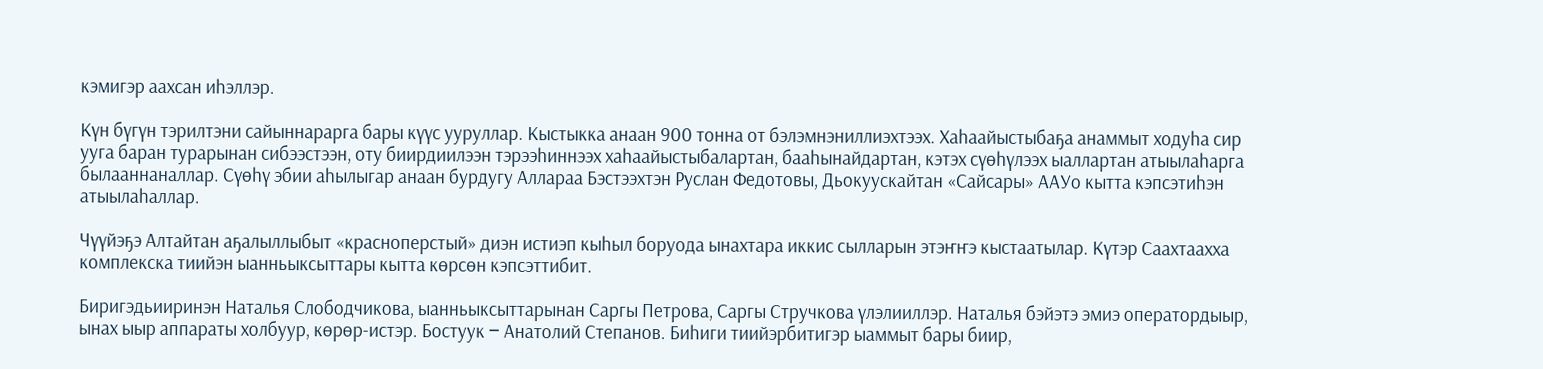кэмигэр аахсан иһэллэр.

Күн бүгүн тэрилтэни сайыннарарга бары күүс ууруллар. Кыстыкка анаан 900 тонна от бэлэмнэниллиэхтээх. Хаһаайыстыбаҕа анаммыт ходуһа сир ууга баран турарынан сибээстээн, оту биирдиилээн тэрээһиннээх хаһаайыстыбалартан, бааһынайдартан, кэтэх сүөһүлээх ыаллартан атыылаһарга былааннаналлар. Сүөһү эбии аһылыгар анаан бурдугу Аллараа Бэстээхтэн Руслан Федотовы, Дьокуускайтан «Сайсары» ААУо кытта кэпсэтиһэн атыылаһаллар.

Чүүйэҕэ Алтайтан аҕалыллыбыт «красноперстый» диэн истиэп кыһыл боруода ынахтара иккис сылларын этэҥҥэ кыстаатылар. Күтэр Саахтаахха комплекска тиийэн ыанньыксыттары кытта көрсөн кэпсэттибит.

Биригэдьииринэн Наталья Слободчикова, ыанньыксыттарынан Саргы Петрова, Саргы Стручкова үлэлииллэр. Наталья бэйэтэ эмиэ оператордыыр, ынах ыыр аппараты холбуур, көрөр-истэр. Бостуук ‒ Анатолий Степанов. Биһиги тиийэрбитигэр ыаммыт бары биир,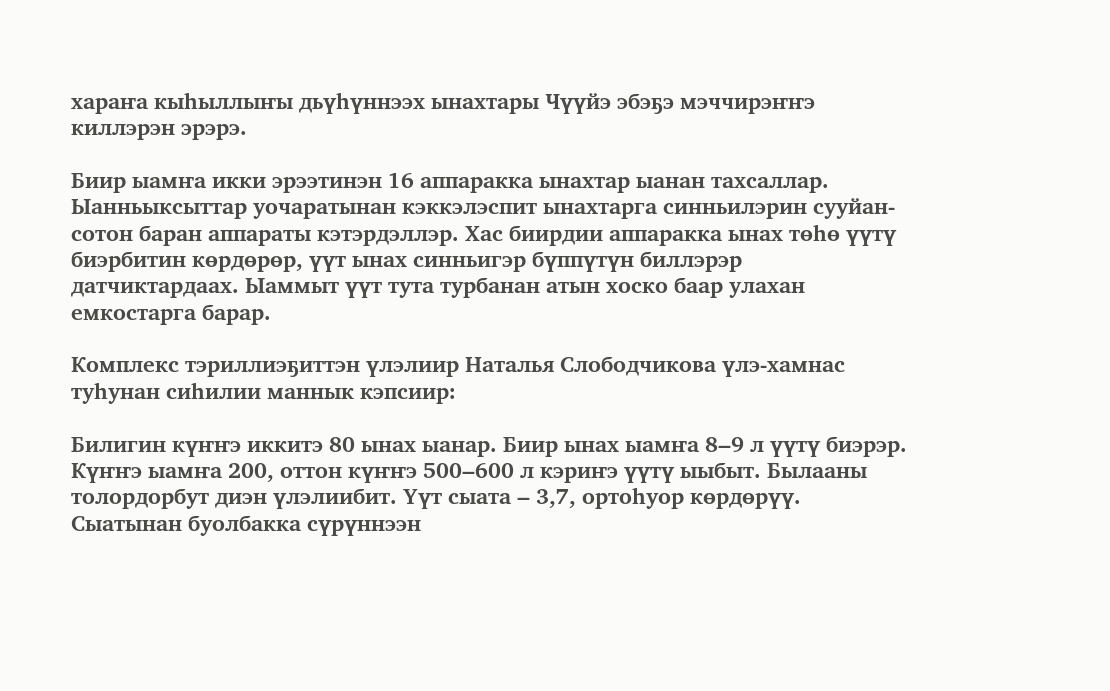хараҥа кыһыллыҥы дьүһүннээх ынахтары Чүүйэ эбэҕэ мэччирэҥҥэ киллэрэн эрэрэ.

Биир ыамҥа икки эрээтинэн 16 аппаракка ынахтар ыанан тахсаллар. Ыанньыксыттар уочаратынан кэккэлэспит ынахтарга синньилэрин сууйан-сотон баран аппараты кэтэрдэллэр. Хас биирдии аппаракка ынах төһө үүтү биэрбитин көрдөрөр, үүт ынах синньигэр бүппүтүн биллэрэр датчиктардаах. Ыаммыт үүт тута турбанан атын хоско баар улахан емкостарга барар.

Комплекс тэриллиэҕиттэн үлэлиир Наталья Слободчикова үлэ-хамнас туһунан сиһилии маннык кэпсиир:

Билигин күҥҥэ иккитэ 80 ынах ыанар. Биир ынах ыамҥа 8‒9 л үүтү биэрэр. Күҥҥэ ыамҥа 200, оттон күҥҥэ 500‒600 л кэриҥэ үүтү ыыбыт. Былааны толордорбут диэн үлэлиибит. Үүт сыата ‒ 3,7, ортоһуор көрдөрүү. Сыатынан буолбакка сүрүннээн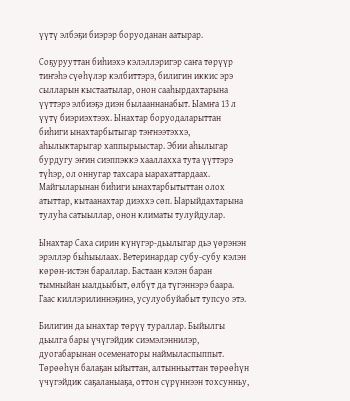үүтү элбэҕи биэрэр боруоданан аатырар.

Соҕурууттан биһиэхэ кэлэллэригэр саҥа төрүүр тиҥэһэ сүөһүлэр кэлбиттэрэ, билигин иккис эрэ сылларын кыстаатылар, онон сааһырдахтарына үүттэрэ элбиэҕэ диэн былааннанабыт. Ыамҥа 13 л үүтү биэриэхтээх. Ынахтар боруодаларыттан биһиги ынахтарбытыгар тэҥнээтэххэ, аһылыктарыгар хаппырыыстар. Эбии аһылыгар бурдугу эҥин сиэппэккэ хааллахха тута үүттэрэ түһэр, ол оннугар тахсара ыарахаттардаах. Майгыларынан биһиги ынахтарбытыттан олох атыттар, кытаанахтар диэххэ сөп. Ыарыйдахтарына тулуһа сатыыллар, онон климаты тулуйдулар.

Ынахтар Саха сирин күнүгэр-дьылыгар дьэ үөрэнэн эрэллэр быһыылаах. Ветеринардар субу-субу кэлэн көрөн-истэн бараллар. Бастаан кэлэн баран тымныйан ыалдьыбыт, өлбүт да түгэннэрэ баара. Гаас киллэрилиннэҕинэ, усулуобуйабыт тупсуо этэ.

Билигин да ынахтар төрүү тураллар. Быйылгы дьылга бары үчүгэйдик сиэмэлэннилэр, дуогабарынан осеменаторы наймыласпыппыт. Төрөөһүн балаҕан ыйыттан, алтынньыттан төрөөһүн үчүгэйдик саҕаланыаҕа, оттон сүрүннээн тохсунньу,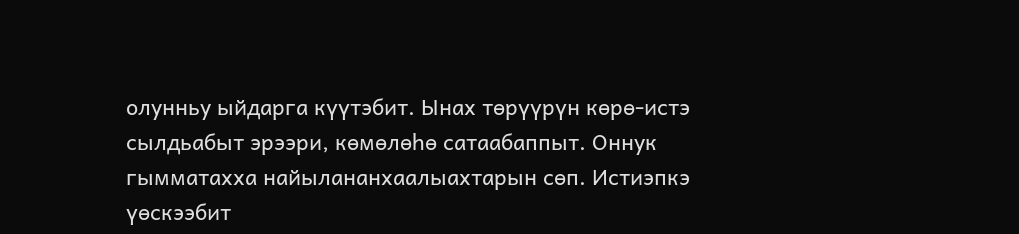олунньу ыйдарга күүтэбит. Ынах төрүүрүн көрө-истэ сылдьабыт эрээри, көмөлөһө сатаабаппыт. Оннук гымматахха найылананхаалыахтарын сөп. Истиэпкэ үөскээбит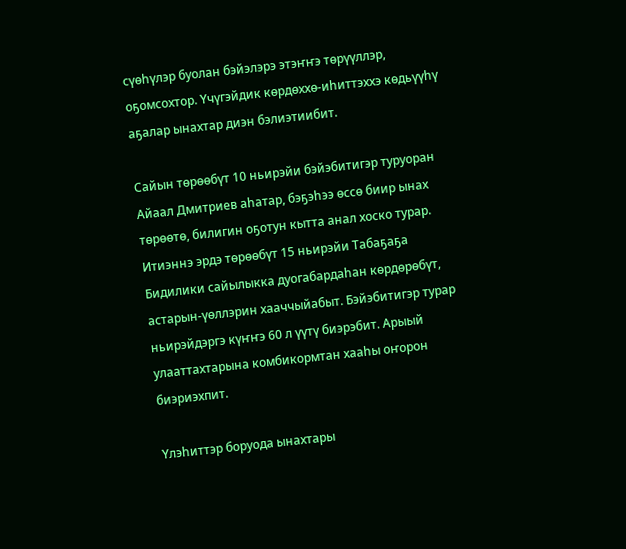сүөһүлэр буолан бэйэлэрэ этэҥҥэ төрүүллэр, оҕомсохтор. Үчүгэйдик көрдөххө-иһиттэххэ көдьүүһү аҕалар ынахтар диэн бэлиэтиибит.

Сайын төрөөбүт 10 ньирэйи бэйэбитигэр туруоран Айаал Дмитриев аһатар, бэҕэһээ өссө биир ынах төрөөтө, билигин оҕотун кытта анал хоско турар. Итиэннэ эрдэ төрөөбүт 15 ньирэйи Табаҕаҕа Бидилики сайылыкка дуогабардаһан көрдөрөбүт, астарын-үөллэрин хааччыйабыт. Бэйэбитигэр турар ньирэйдэргэ күҥҥэ 60 л үүтү биэрэбит. Арыый улааттахтарына комбикормтан хааһы оҥорон биэриэхпит.

Үлэһиттэр боруода ынахтары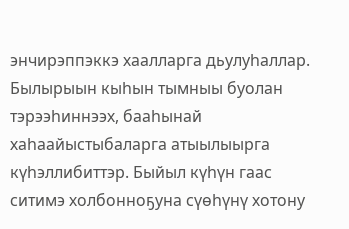энчирэппэккэ хаалларга дьулуһаллар. Былырыын кыһын тымныы буолан тэрээһиннээх, бааһынай хаһаайыстыбаларга атыылыырга күһэллибиттэр. Быйыл күһүн гаас ситимэ холбонноҕуна сүөһүнү хотону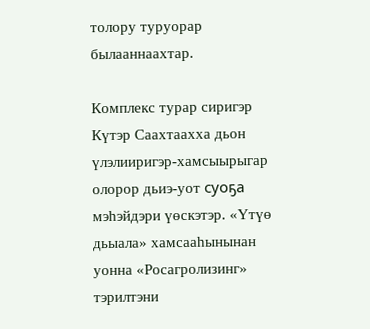толору туруорар былааннаахтар.

Комплекс турар сиригэр Күтэр Саахтаахха дьон үлэлииригэр-хамсыырыгар олорор дьиэ-уот суоҕа мэһэйдэри үөскэтэр. «Үтүө дьыала» хамсааһынынан уонна «Росагролизинг» тэрилтэни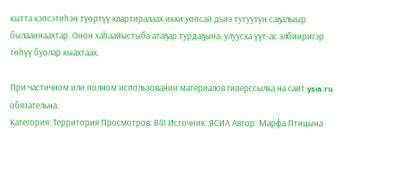кытта кэпсэтиһэн түөртүү квартиралаах икки уопсай дьиэ тутуутун саҕалыыр былааннаахтар. Онон хаһаайыстыба атаҕар турдаҕына, улууска үүт-ас элбииригэр төһүү буолар кыахтаах.

При частичном или полном использовании материалов гиперссылка на сайт ysia.ru обязательна.
Категория: Территория Просмотров: 841 Источник: ЯСИА Автор: Марфа Птицына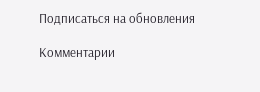Подписаться на обновления

Комментарии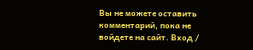Вы не можете оставить комментарий, пока не войдете на сайт. Вход /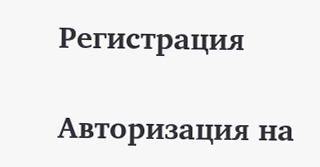Регистрация

Авторизация на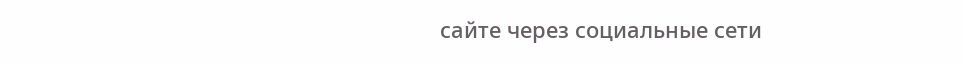сайте через социальные сети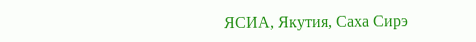ЯСИА, Якутия, Саха Сирэ